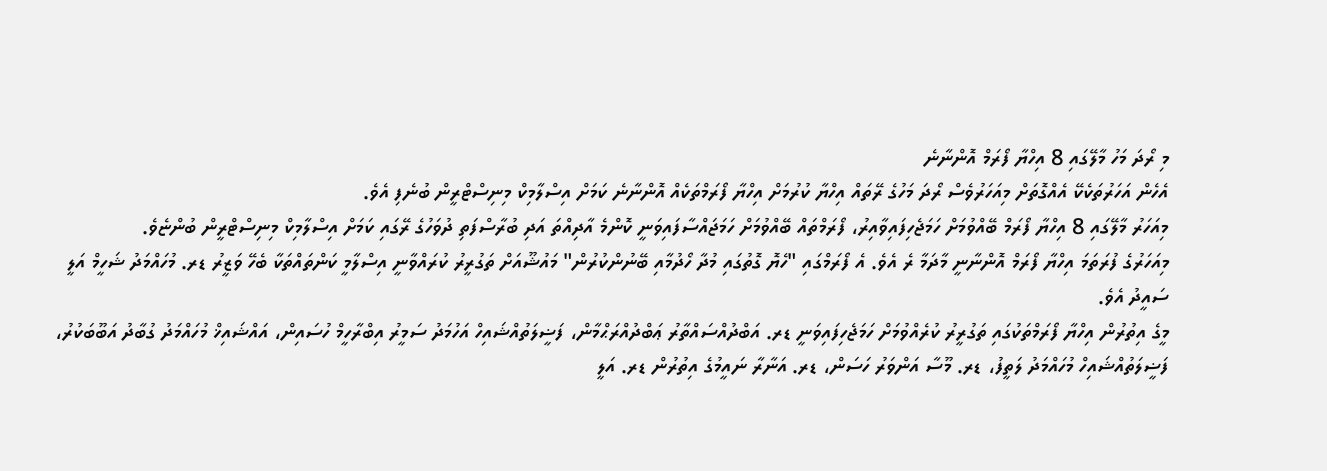މި ރޯދަ މަހު މާލޭގައި 8 އިހްޔާ ފޯރަމް އޮންނާނެ
އެހެން އަހަރުތަކެކޭ އެއްގޮތަށް މިއަހަރުވެސް ރޯދަ މަހުގެ ރޭތައް އިހްޔާ ކުރުމަށް އިހްޔާ ފޯރަމްތަކެއް އޮންނާނެ ކަމަށް އިސްލާމިކް މިނިސްޓްރީން ބުނެފި އެވެ.
މިއަހަރު މާލޭގައި 8 އިހްޔާ ފޯރަމް ބޭއްވުމަށް ހަމަޖެހިފައިވާއިރު، ފޯރަމްތައް ބޭއްވުމަށް ހަމަޖައްސާފައިވަނީ ކޮންމެ އާދިއްތަ އަދި ބުރާސްފަތި ދުވަހުގެ ރޭގައި ކަމަށް އިސްލާމިކް މިނިސްޓްރީން ބުންޏެވެ.
މިއަހަރުގެ ފުރަތަމަ އިހްޔާ ފޯރަމް އޮންނާނީ މާދަމާ ރެ އެވެ. އެ ފޯރަމްގައި "ހެޔޮ ގޮތުގައި މުދާ ހޯދުމާއި ބޭނުންކުރުން" މައުޝޫއަށް ތަގުރީރު ކުރައްވާނީ އިސްލާމީ ކަންތައްތަކާ ބެހޭ ވަޒީރު ޑރ. މުހައްމަދު ޝަހީމް އަލީ ސައީދު އެވެ.
މީގެ އިތުރުން އިހްޔާ ފޯރަމްތަކުގައި ތަގުރީރު ކުރެއްވުމަށް ހަމަޖެހިފައިވަނީ ޑރ. އަބްދުއްސައްތާރު ޢަބްދުއްރަޙްމާން، ފަޟީލަތުއްޝައިހް އަހުމަދު ސަމީރު އިބްރާހީމް ހުސައިން، އައްޝައިޚް މުހައްމަދު ގުބާދު އަބޫބަކުރު، ފަޟީލަތުއްޝައިހް މުހައްމަދު ލަތީފު، ޑރ. މޫސާ އަންވަރު ހަސަން، ޑރ. އަނާރާ ނައީމުގެ އިތުރުން ޑރ. އަލީ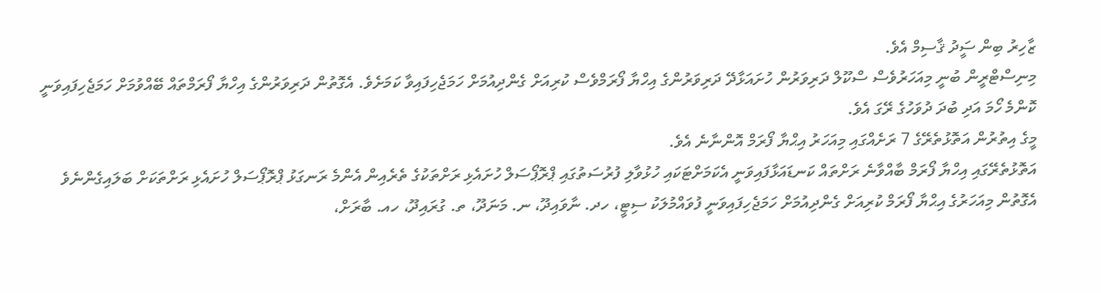ޒާހިރު ބިން ސަީދު ޤާސިމް އެވެ.
މިނިސްޓްރީން ބުނީ މިއަހަރުވެސް ސްކޫލް ދަރިވަރުން ހުށައަޅާދޭ ދަރިވަރުންގެ އިހްޔާ ފޯރަމްވެސް ކުރިއަށް ގެންދިއުމަށް ހަމަޖެހިފައިވާ ކަމަށެވެ. އެގޮތުން ދަރިވަރުންގެ އިހްޔާ ފޯރަމްތައް ބޭއްވުމަށް ހަމަޖެހިފައިވަނީ ކޮންމެ ހޯމަ އަދި ބުދަ ދުވަހުގެ ރޭގަ އެވެ.
މީގެ އިތުރުން އަތޮޅުތެރޭގެ 7 ރަށެއްގައި މިއަހަރު އިޙްޔާ ފޯރަމް އޮންނާނެ އެވެ.
އަތޮޅުތެރޭގައި އިހްޔާ ފޯރަމް ބާއްވާނެ ރަށްތައް ކަނޑައަޅާފައިވަނީ އެކަމަށްޓަކައި ހުޅުވާލި ފުރުސަތުގައި ޕްރޮޕޯސަލް ހުށައެޅި ރަށްތަކުގެ ތެރެއިން އެންމެ ރަނގަޅު ޕްރޮޕޯސަލް ހުށައެޅި ރަށްތަކަށް ބަލައިގެންނެވެ
އެގޮތުން މިއަހަރުގެ އިޙްޔާ ފޯރަމް ކުރިއަށް ގެންދިއުމަށް ހަމަޖެހިފައިވަނީ ފުވައްމުލަކު ސިޓީ، ހދ. ނާވައިދޫ، ނ. މަނަދޫ، ތ. ގުރައިދޫ، ހއ. ބާރަށް،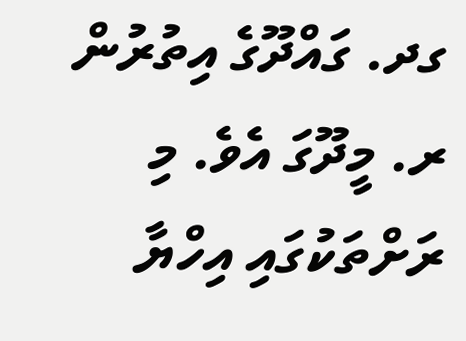ގދ. ގައްދޫގެ އިތުރުން ރ. މީދޫގަ އެވެ. މި ރަށްތަކުގައި އިހްޔާ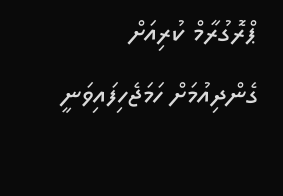ޕްރޮގުރާމް ކުރިއަށް ގެންދިއުމަށް ހަމަޖެހިފައިވަނީ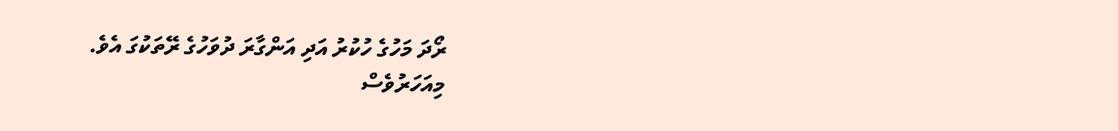ރޯދަ މަހުގެ ހުކުރު އަދި އަންގާރަ ދުވަހުގެ ރޭތަކުގަ އެވެ.
މިއަހަރުވެސް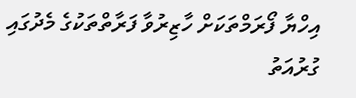އިހްޔާ ފޯރަމްތަކަށް ހާޒިރުވާ ފަރާތްތަކުގެ މެދުގައި ގުރުއަތު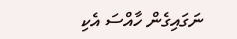ނަގައިގެން ހާއްސަ އެކި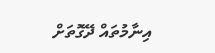އިނާމުތައް ދޭގޮތަށް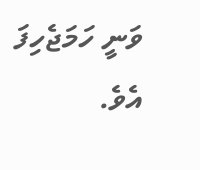ވަނީ ހަމަޖެހިފަ އެވެ.